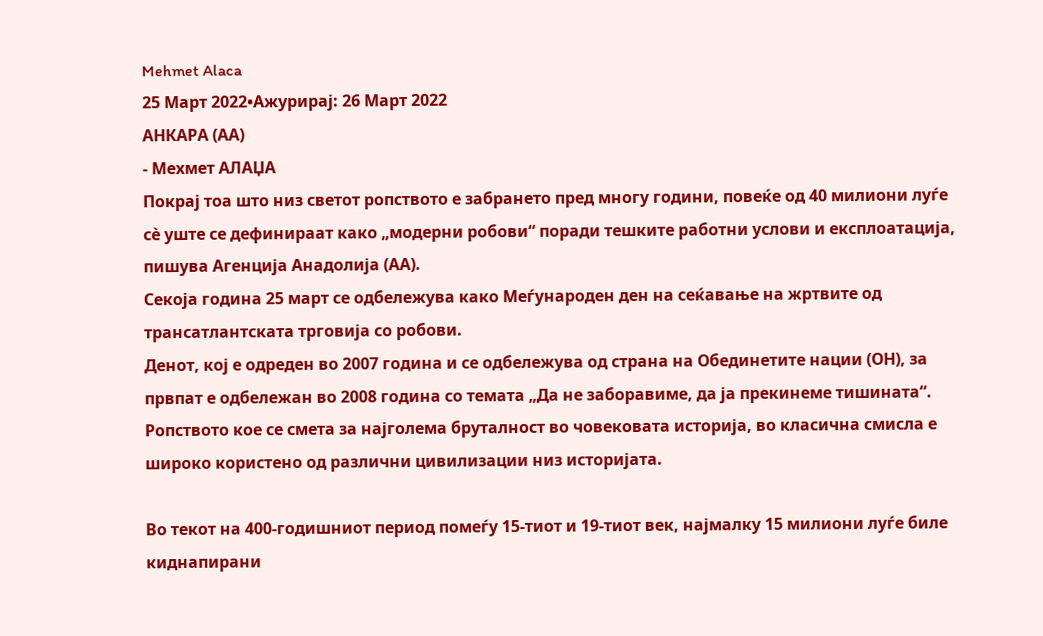Mehmet Alaca
25 Март 2022•Ажурирај: 26 Март 2022
АНКАРА (АА)
- Мехмет АЛАЏА
Покрај тоа што низ светот ропството е забрането пред многу години, повеќе од 40 милиони луѓе сѐ уште се дефинираат како „модерни робови“ поради тешките работни услови и експлоатација, пишува Агенција Анадолија (АА).
Секоја година 25 март се одбележува како Меѓународен ден на сеќавање на жртвите од трансатлантската трговија со робови.
Денот, кој е одреден во 2007 година и се одбележува од страна на Обединетите нации (ОН), за првпат е одбележан во 2008 година со темата „Да не заборавиме, да ја прекинеме тишината“.
Ропството кое се смета за најголема бруталност во човековата историја, во класична смисла е широко користено од различни цивилизации низ историјата.

Во текот на 400-годишниот период помеѓу 15-тиот и 19-тиот век, најмалку 15 милиони луѓе биле киднапирани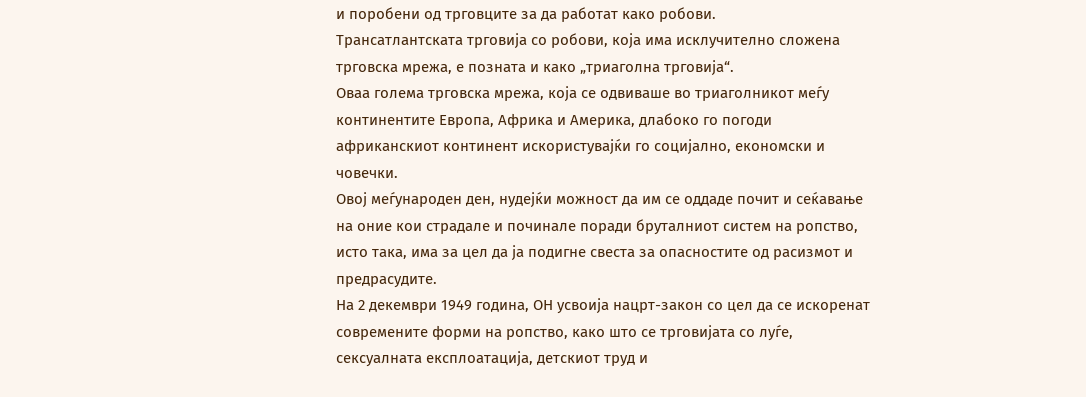и поробени од трговците за да работат како робови.
Трансатлантската трговија со робови, која има исклучително сложена трговска мрежа, е позната и како „триаголна трговија“.
Оваа голема трговска мрежа, која се одвиваше во триаголникот меѓу континентите Европа, Африка и Америка, длабоко го погоди африканскиот континент искористувајќи го социјално, економски и човечки.
Овој меѓународен ден, нудејќи можност да им се оддаде почит и сеќавање на оние кои страдале и починале поради бруталниот систем на ропство, исто така, има за цел да ја подигне свеста за опасностите од расизмот и предрасудите.
На 2 декември 1949 година, ОН усвоија нацрт-закон со цел да се искоренат современите форми на ропство, како што се трговијата со луѓе, сексуалната експлоатација, детскиот труд и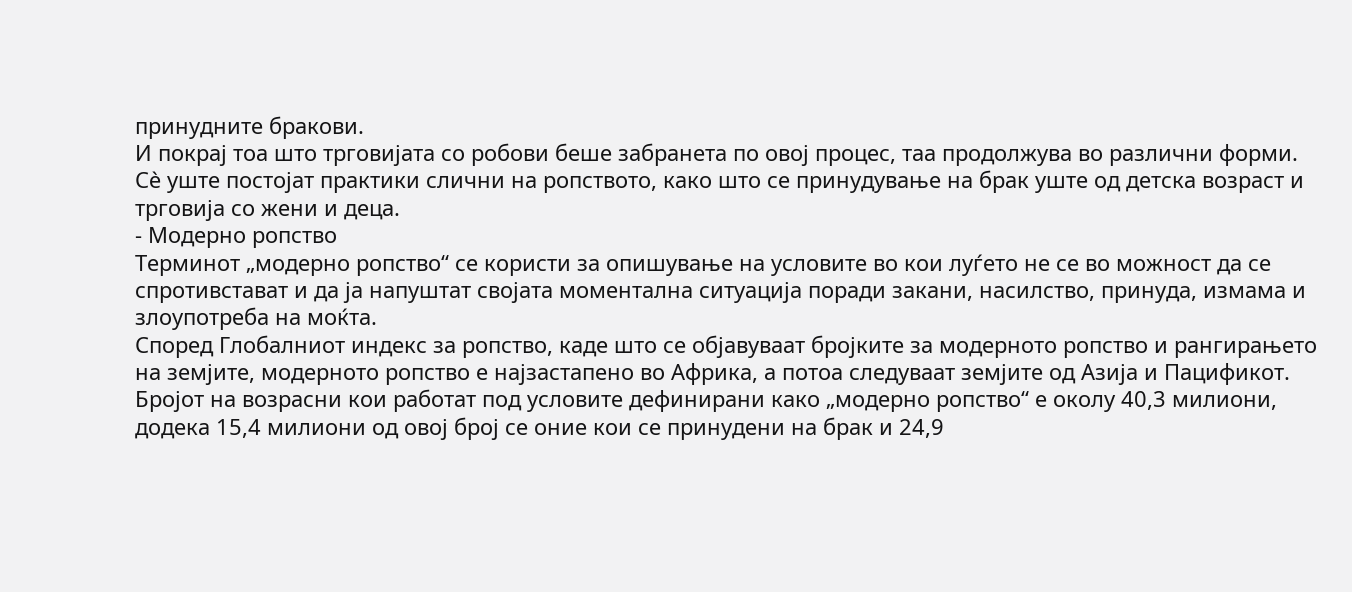принудните бракови.
И покрај тоа што трговијата со робови беше забранета по овој процес, таа продолжува во различни форми.
Сѐ уште постојат практики слични на ропството, како што се принудување на брак уште од детска возраст и трговија со жени и деца.
- Модерно ропство
Терминот „модерно ропство“ се користи за опишување на условите во кои луѓето не се во можност да се спротивстават и да ја напуштат својата моментална ситуација поради закани, насилство, принуда, измама и злоупотреба на моќта.
Според Глобалниот индекс за ропство, каде што се објавуваат бројките за модерното ропство и рангирањето на земјите, модерното ропство е најзастапено во Африка, а потоа следуваат земјите од Азија и Пацификот.
Бројот на возрасни кои работат под условите дефинирани како „модерно ропство“ е околу 40,3 милиони, додека 15,4 милиони од овој број се оние кои се принудени на брак и 24,9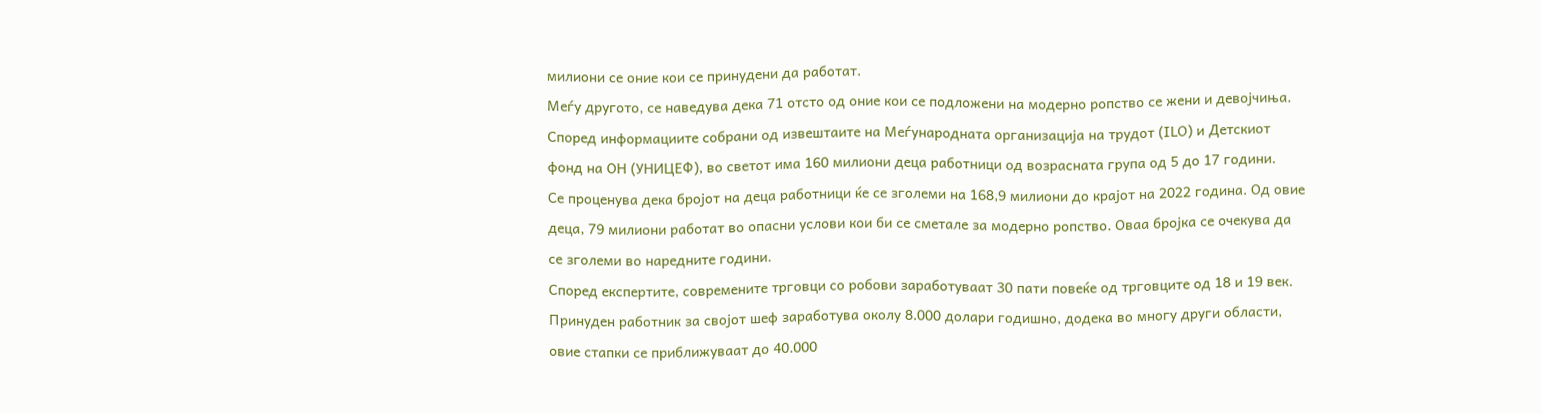милиони се оние кои се принудени да работат.
Меѓу другото, се наведува дека 71 отсто од оние кои се подложени на модерно ропство се жени и девојчиња.
Според информациите собрани од извештаите на Меѓународната организација на трудот (ILO) и Детскиот фонд на ОН (УНИЦЕФ), во светот има 160 милиони деца работници од возрасната група од 5 до 17 години.
Се проценува дека бројот на деца работници ќе се зголеми на 168,9 милиони до крајот на 2022 година. Од овие деца, 79 милиони работат во опасни услови кои би се сметале за модерно ропство. Оваа бројка се очекува да се зголеми во наредните години.
Според експертите, современите трговци со робови заработуваат 30 пати повеќе од трговците од 18 и 19 век.
Принуден работник за својот шеф заработува околу 8.000 долари годишно, додека во многу други области, овие стапки се приближуваат до 40.000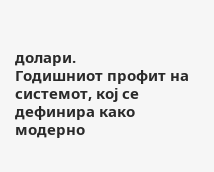долари.
Годишниот профит на системот, кој се дефинира како модерно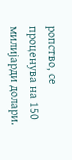ропство, се проценува на 150 милијарди долари.